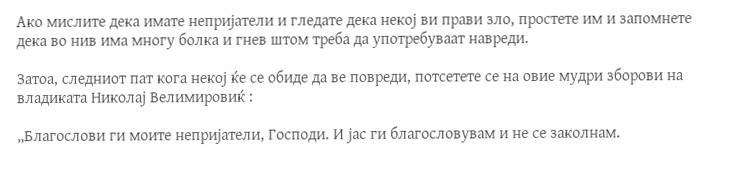Ако мислите дека имате непријатели и гледате дека некој ви прави зло, простете им и запомнете дека во нив има многу болка и гнев штом треба да употребуваат навреди.

Затоа, следниот пат кога некој ќе се обиде да ве повреди, потсетете се на овие мудри зборови на владиката Николај Велимировиќ :

„Благослови ги моите непријатели, Господи. И јас ги благословувам и не се заколнам.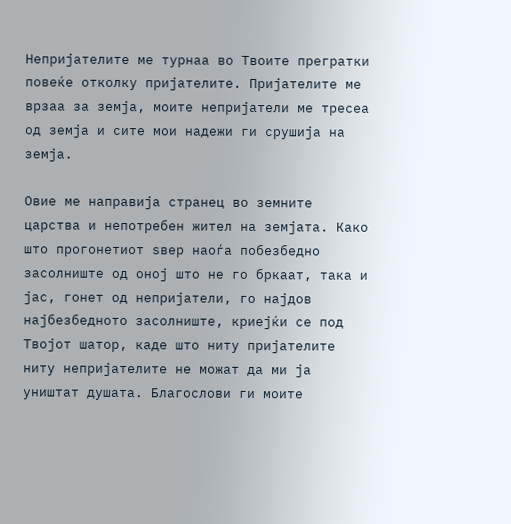Непријателите ме турнаа во Твоите прегратки повеќе отколку пријателите. Пријателите ме врзаа за земја, моите непријатели ме тресеа од земја и сите мои надежи ги срушија на земја.

Овие ме направија странец во земните царства и непотребен жител на земјата. Како што прогонетиот ѕвер наоѓа побезбедно засолниште од оној што не го бркаат, така и јас, гонет од непријатели, го најдов најбезбедното засолниште, криејќи се под Твојот шатор, каде што ниту пријателите ниту непријателите не можат да ми ја уништат душата. Благослови ги моите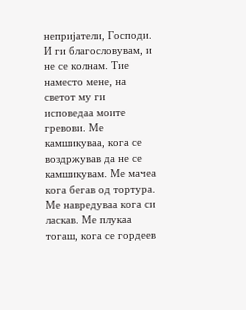непријатели, Господи. И ги благословувам, и не се колнам. Тие наместо мене, на светот му ги исповедаа моите гревови. Ме камшикуваа, кога се воздржував да не се камшикувам. Ме мачеа кога бегав од тортура. Ме навредуваа кога си ласкав. Ме плукаа тогаш, кога се гордеев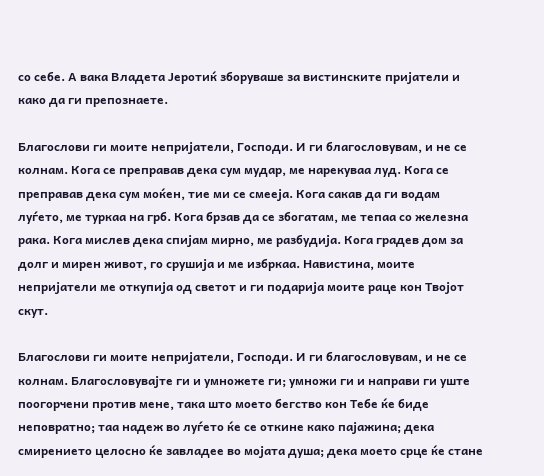со себе. А вака Владета Јеротиќ зборуваше за вистинските пријатели и како да ги препознаете.

Благослови ги моите непријатели, Господи. И ги благословувам, и не се колнам. Кога се преправав дека сум мудар, ме нарекуваа луд. Кога се преправав дека сум моќен, тие ми се смееја. Кога сакав да ги водам луѓето, ме туркаа на грб. Кога брзав да се збогатам, ме тепаа со железна рака. Кога мислев дека спијам мирно, ме разбудија. Кога градев дом за долг и мирен живот, го срушија и ме избркаа. Навистина, моите непријатели ме откупија од светот и ги подарија моите раце кон Твојот скут.

Благослови ги моите непријатели, Господи. И ги благословувам, и не се колнам. Благословувајте ги и умножете ги; умножи ги и направи ги уште поогорчени против мене, така што моето бегство кон Тебе ќе биде неповратно; таа надеж во луѓето ќе се откине како пајажина; дека смирението целосно ќе завладее во мојата душа; дека моето срце ќе стане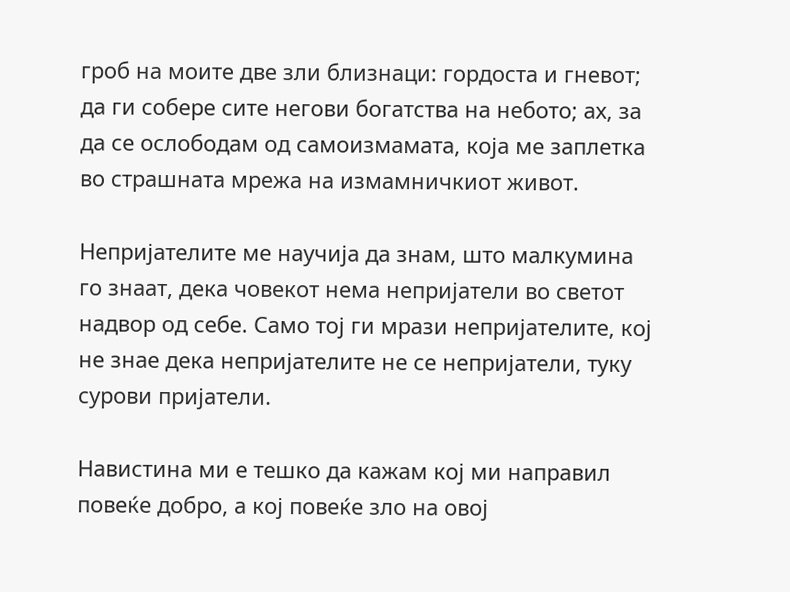гроб на моите две зли близнаци: гордоста и гневот; да ги собере сите негови богатства на небото; ах, за да се ослободам од самоизмамата, која ме заплетка во страшната мрежа на измамничкиот живот.

Непријателите ме научија да знам, што малкумина го знаат, дека човекот нема непријатели во светот надвор од себе. Само тој ги мрази непријателите, кој не знае дека непријателите не се непријатели, туку сурови пријатели.

Навистина ми е тешко да кажам кој ми направил повеќе добро, а кој повеќе зло на овој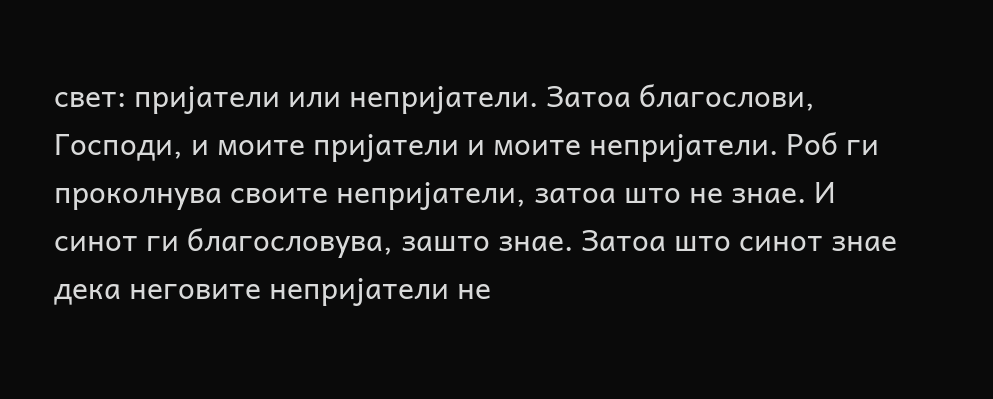свет: пријатели или непријатели. Затоа благослови, Господи, и моите пријатели и моите непријатели. Роб ги проколнува своите непријатели, затоа што не знае. И синот ги благословува, зашто знае. Затоа што синот знае дека неговите непријатели не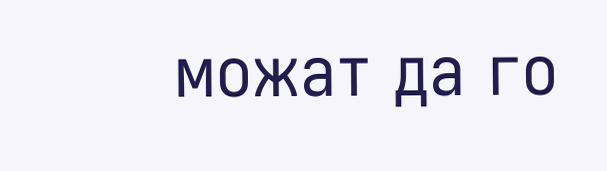можат да го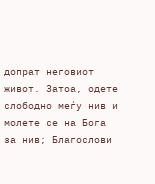допрат неговиот живот. Затоа, одете слободно меѓу нив и молете се на Бога за нив; Благослови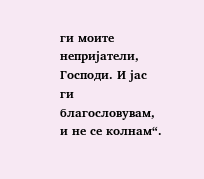ги моите непријатели, Господи. И јас ги благословувам, и не се колнам“.